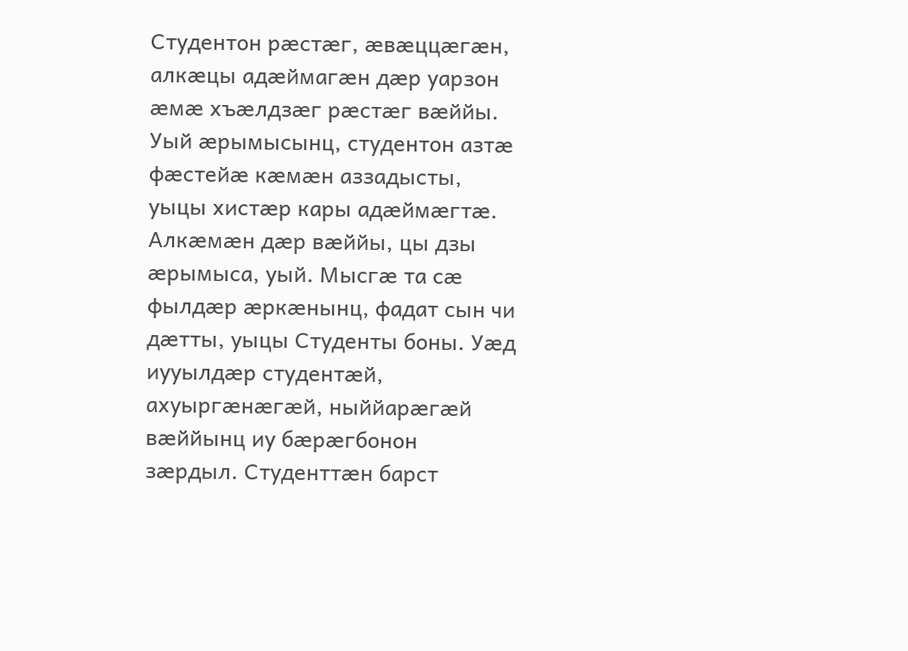Студентон рæстæг, æвæццæгæн, алкæцы адæймагæн дæр уарзон æмæ хъæлдзæг рæстæг вæййы. Уый æрымысынц, студентон азтæ фæстейæ кæмæн аззадысты, уыцы хистæр кары адæймæгтæ. Алкæмæн дæр вæййы, цы дзы æрымыса, уый. Мысгæ та сæ фылдæр æркæнынц, фадат сын чи дæтты, уыцы Студенты боны. Уæд иууылдæр студентæй, ахуыргæнæгæй, ныййарæгæй вæййынц иу бæрæгбонон зæрдыл. Студенттæн барст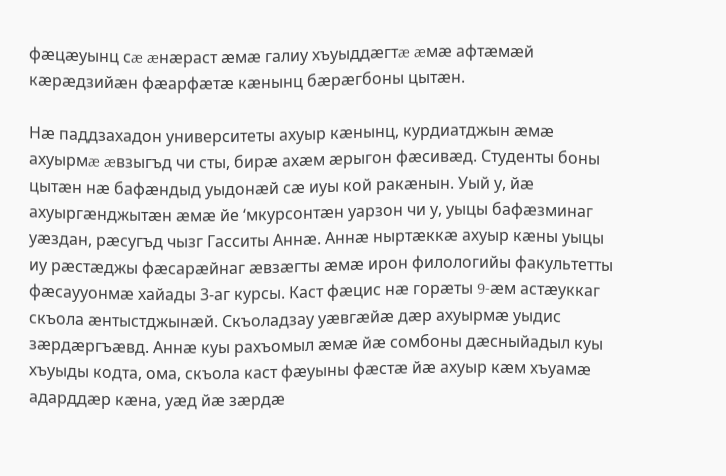фæцæуынц сæ æнæраст æмæ галиу хъуыддæгтæ æмæ афтæмæй кæрæдзийæн фæарфæтæ кæнынц бæрæгбоны цытæн.

Нæ паддзахадон университеты ахуыр кæнынц, курдиатджын æмæ ахуырмæ æвзыгъд чи сты, бирæ ахæм æрыгон фæсивæд. Студенты боны цытæн нæ бафæндыд уыдонæй сæ иуы кой ракæнын. Уый у, йæ ахуыргæнджытæн æмæ йе ʻмкурсонтæн уарзон чи у, уыцы бафæзминаг уæздан, рæсугъд чызг Гасситы Аннæ. Аннæ ныртæккæ ахуыр кæны уыцы иу рæстæджы фæсарæйнаг æвзæгты æмæ ирон филологийы факультетты фæсаууонмæ хайады 3-аг курсы. Каст фæцис нæ горæты 9-æм астæуккаг скъола æнтыстджынæй. Скъоладзау уæвгæйæ дæр ахуырмæ уыдис зæрдæргъæвд. Аннæ куы рахъомыл æмæ йæ сомбоны дæсныйадыл куы хъуыды кодта, ома, скъола каст фæуыны фæстæ йæ ахуыр кæм хъуамæ адарддæр кæна, уæд йæ зæрдæ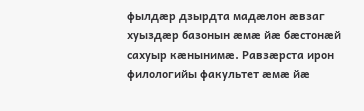фылдæр дзырдта мадæлон æвзаг хуыздæр базонын æмæ йæ бæстонæй сахуыр кæнынимæ. Равзæрста ирон филологийы факультет æмæ йæ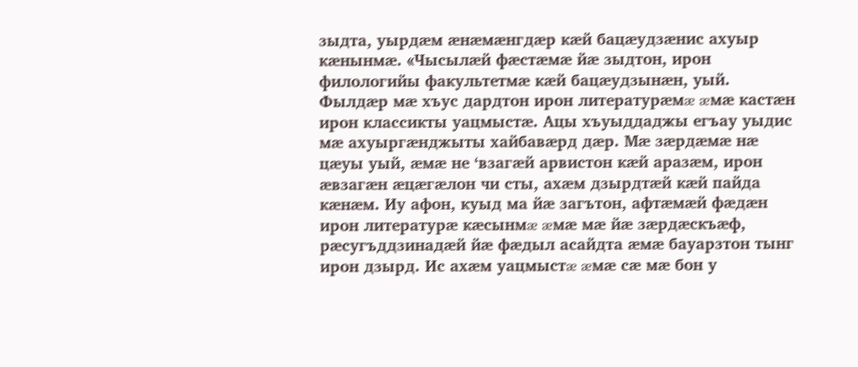зыдта, уырдæм æнæмæнгдæр кæй бацæудзæнис ахуыр кæнынмæ. «Чысылæй фæстæмæ йæ зыдтон, ирон филологийы факультетмæ кæй бацæудзынæн, уый. Фылдæр мæ хъус дардтон ирон литературæмæ æмæ кастæн ирон классикты уацмыстæ. Ацы хъуыддаджы егъау уыдис мæ ахуыргæнджыты хайбавæрд дæр. Мæ зæрдæмæ нæ цæуы уый, æмæ не ‘взагæй арвистон кæй аразæм, ирон æвзагæн æцæгæлон чи сты, ахæм дзырдтæй кæй пайда кæнæм. Иу афон, куыд ма йæ загътон, афтæмæй фæдæн ирон литературæ кæсынмæ æмæ мæ йæ зæрдæскъæф, рæсугъддзинадæй йæ фæдыл асайдта æмæ бауарзтон тынг ирон дзырд. Ис ахæм уацмыстæ æмæ сæ мæ бон у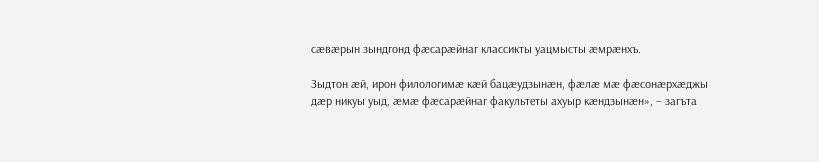сæвæрын зындгонд фæсарæйнаг классикты уацмысты æмрæнхъ.

Зыдтон æй, ирон филологимæ кæй бацæудзынæн, фæлæ мæ фæсонæрхæджы дæр никуы уыд, æмæ фæсарæйнаг факультеты ахуыр кæндзынæн», – загъта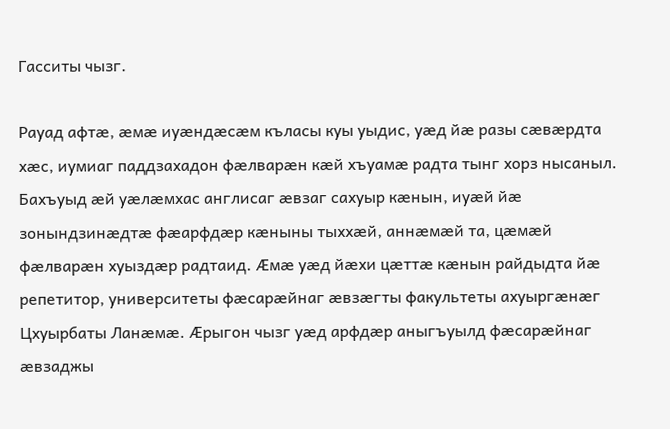Гасситы чызг.

Рауад афтæ, æмæ иуæндæсæм къласы куы уыдис, уæд йæ разы сæвæрдта хæс, иумиаг паддзахадон фæлварæн кæй хъуамæ радта тынг хорз нысаныл. Бахъуыд æй уæлæмхас англисаг æвзаг сахуыр кæнын, иуæй йæ зонындзинæдтæ фæарфдæр кæныны тыххæй, аннæмæй та, цæмæй фæлварæн хуыздæр радтаид. Æмæ уæд йæхи цæттæ кæнын райдыдта йæ репетитор, университеты фæсарæйнаг æвзæгты факультеты ахуыргæнæг Цхуырбаты Ланæмæ. Æрыгон чызг уæд арфдæр аныгъуылд фæсарæйнаг æвзаджы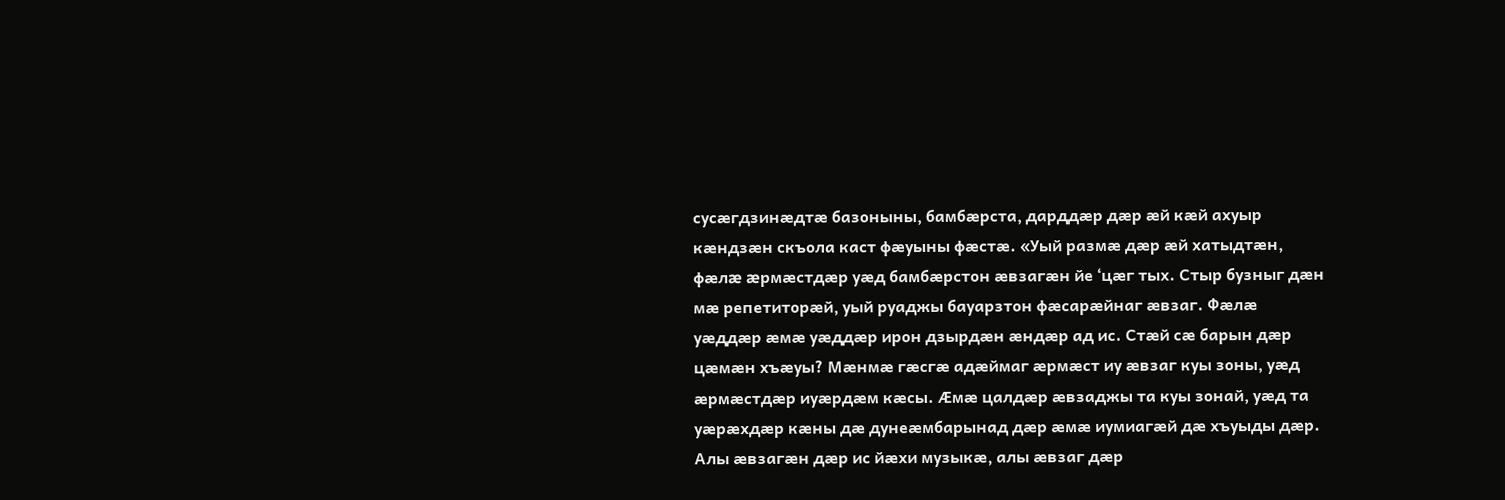сусæгдзинæдтæ базоныны, бамбæрста, дарддæр дæр æй кæй ахуыр кæндзæн скъола каст фæуыны фæстæ. «Уый размæ дæр æй хатыдтæн, фæлæ æрмæстдæр уæд бамбæрстон æвзагæн йе ʻцæг тых. Стыр бузныг дæн мæ репетиторæй, уый руаджы бауарзтон фæсарæйнаг æвзаг. Фæлæ уæддæр æмæ уæддæр ирон дзырдæн æндæр ад ис. Стæй сæ барын дæр цæмæн хъæуы? Мæнмæ гæсгæ адæймаг æрмæст иу æвзаг куы зоны, уæд æрмæстдæр иуæрдæм кæсы. Æмæ цалдæр æвзаджы та куы зонай, уæд та уæрæхдæр кæны дæ дунеæмбарынад дæр æмæ иумиагæй дæ хъуыды дæр. Алы æвзагæн дæр ис йæхи музыкæ, алы æвзаг дæр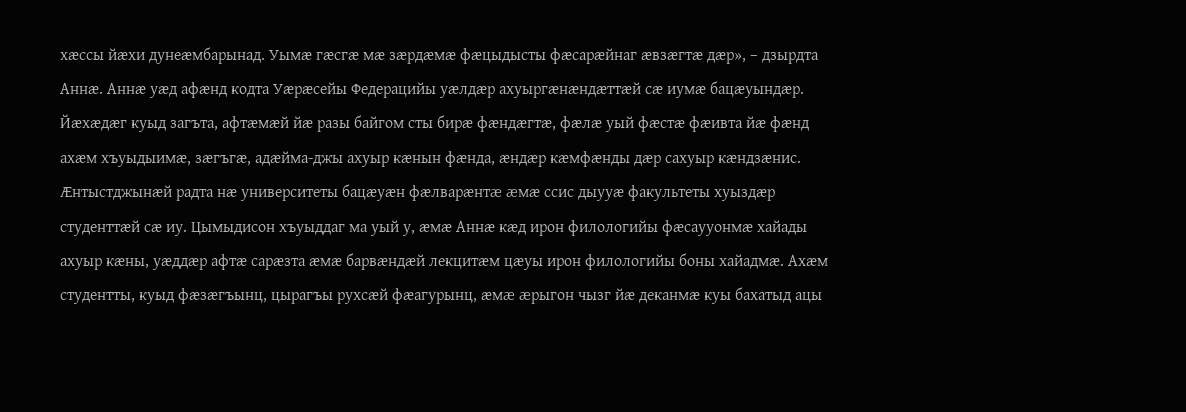хæссы йæхи дунеæмбарынад. Уымæ гæсгæ мæ зæрдæмæ фæцыдысты фæсарæйнаг æвзæгтæ дæр», – дзырдта Аннæ. Аннæ уæд афæнд кодта Уæрæсейы Федерацийы уæлдæр ахуыргæнæндæттæй сæ иумæ бацæуындæр. Йæхæдæг куыд загъта, афтæмæй йæ разы байгом сты бирæ фæндæгтæ, фæлæ уый фæстæ фæивта йæ фæнд  ахæм хъуыдыимæ, зæгъгæ, адæйма-джы ахуыр кæнын фæнда, æндæр кæмфæнды дæр сахуыр кæндзæнис. Æнтыстджынæй радта нæ университеты бацæуæн фæлварæнтæ æмæ ссис дыууæ факультеты хуыздæр студенттæй сæ иу. Цымыдисон хъуыддаг ма уый у, æмæ Аннæ кæд ирон филологийы фæсаууонмæ хайады ахуыр кæны, уæддæр афтæ сарæзта æмæ барвæндæй лекцитæм цæуы ирон филологийы боны хайадмæ. Ахæм студентты, куыд фæзæгъынц, цырагъы рухсæй фæагурынц, æмæ æрыгон чызг йæ деканмæ куы бахатыд ацы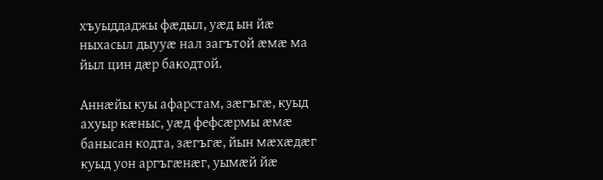хъуыддаджы фæдыл, уæд ын йæ ныхасыл дыууæ нал загътой æмæ ма йыл цин дæр бакодтой.

Аннæйы куы афарстам, зæгъгæ, куыд ахуыр кæныс, уæд фефсæрмы æмæ банысан кодта, зæгъгæ, йын мæхæдæг куыд уон аргъгæнæг, уымæй йæ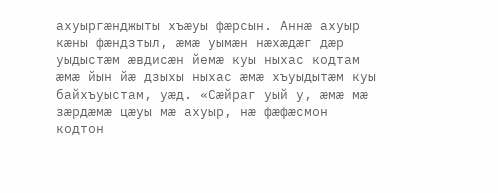ахуыргæнджыты хъæуы фæрсын. Аннæ ахуыр кæны фæндзтыл, æмæ уымæн нæхæдæг дæр уыдыстæм æвдисæн йемæ куы ныхас кодтам æмæ йын йæ дзыхы ныхас æмæ хъуыдытæм куы байхъуыстам, уæд. «Сæйраг уый у, æмæ мæ зæрдæмæ цæуы мæ ахуыр, нæ фæфæсмон кодтон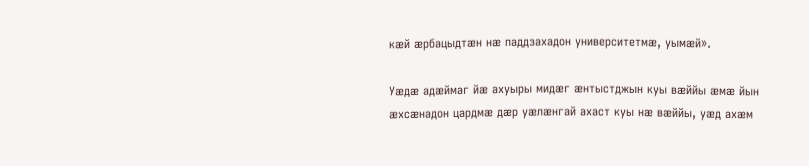кæй æрбацыдтæн нæ паддзахадон университетмæ, уымæй».

Уæдæ адæймаг йæ ахуыры мидæг æнтыстджын куы вæййы æмæ йын æхсæнадон цардмæ дæр уæлæнгай ахаст куы нæ вæййы, уæд ахæм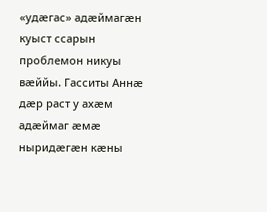«удæгас» адæймагæн куыст ссарын проблемон никуы вæййы. Гасситы Аннæ дæр раст у ахæм адæймаг æмæ ныридæгæн кæны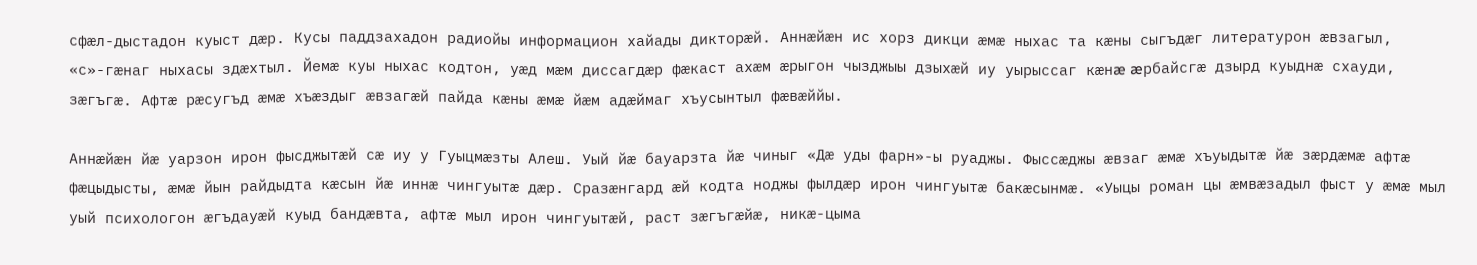сфæл-дыстадон куыст дæр. Кусы паддзахадон радиойы информацион хайады дикторæй. Аннæйæн ис хорз дикци æмæ ныхас та кæны сыгъдæг литературон æвзагыл, «с»-гæнаг ныхасы здæхтыл. Йемæ куы ныхас кодтон, уæд мæм диссагдæр фæкаст ахæм æрыгон чызджыы дзыхæй иу уырыссаг кæнæ æрбайсгæ дзырд куыднæ схауди, зæгъгæ. Афтæ рæсугъд æмæ хъæздыг æвзагæй пайда кæны æмæ йæм адæймаг хъусынтыл фæвæййы.

Аннæйæн йæ уарзон ирон фысджытæй сæ иу у Гуыцмæзты Алеш. Уый йæ бауарзта йæ чиныг «Дæ уды фарн»-ы руаджы. Фыссæджы æвзаг æмæ хъуыдытæ йæ зæрдæмæ афтæ фæцыдысты, æмæ йын райдыдта кæсын йæ иннæ чингуытæ дæр. Сразæнгард æй кодта ноджы фылдæр ирон чингуытæ бакæсынмæ. «Уыцы роман цы æмвæзадыл фыст у æмæ мыл уый психологон æгъдауæй куыд бандæвта, афтæ мыл ирон чингуытæй, раст зæгъгæйæ, никæ-цыма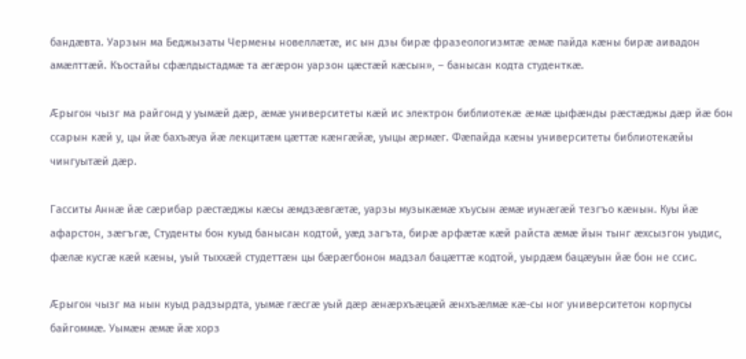бандæвта. Уарзын ма Беджызаты Чермены новеллæтæ, ис ын дзы бирæ фразеологизмтæ æмæ пайда кæны бирæ аивадон амæлттæй. Къостайы сфæлдыстадмæ та æгæрон уарзон цæстæй кæсын», – банысан кодта студенткæ.

Æрыгон чызг ма райгонд у уымæй дæр, æмæ университеты кæй ис электрон библиотекæ æмæ цыфæнды рæстæджы дæр йæ бон ссарын кæй у, цы йæ бахъæуа йæ лекцитæм цæттæ кæнгæйæ, уыцы æрмæг. Фæпайда кæны университеты библиотекæйы чингуытæй дæр.

Гасситы Аннæ йæ сæрибар рæстæджы кæсы æмдзæвгæтæ, уарзы музыкæмæ хъусын æмæ иунæгæй тезгъо кæнын. Куы йæ афарстон, зæгъгæ, Студенты бон куыд банысан кодтой, уæд загъта, бирæ арфæтæ кæй райста æмæ йын тынг æхсызгон уыдис, фæлæ кусгæ кæй кæны, уый тыххæй студеттæн цы бæрæгбонон мадзал бацæттæ кодтой, уырдæм бацæуын йæ бон не ссис.

Æрыгон чызг ма нын куыд радзырдта, уымæ гæсгæ уый дæр æнæрхъæцæй æнхъæлмæ кæ-сы ног университетон корпусы байгоммæ. Уымæн æмæ йæ хорз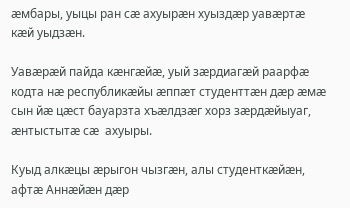æмбары, уыцы ран сæ ахуырæн хуыздæр уавæртæ кæй уыдзæн.

Уавæрæй пайда кæнгæйæ, уый зæрдиагæй раарфæ кодта нæ республикæйы æппæт студенттæн дæр æмæ сын йæ цæст бауарзта хъæлдзæг хорз зæрдæйыуаг, æнтыстытæ сæ  ахуыры.

Куыд алкæцы æрыгон чызгæн, алы студенткæйæн, афтæ Аннæйæн дæр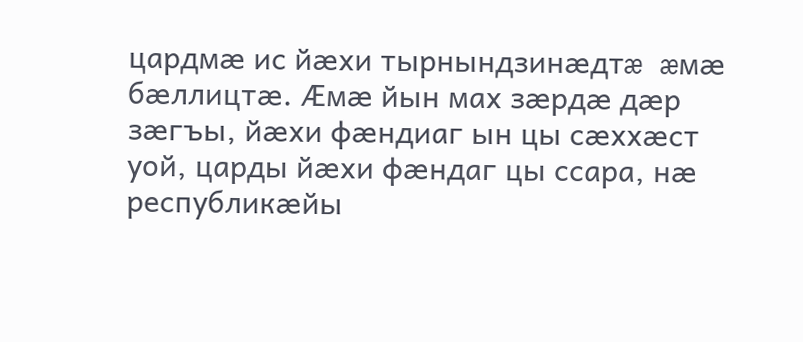цардмæ ис йæхи тырнындзинæдтæ æмæ бæллицтæ. Æмæ йын мах зæрдæ дæр зæгъы, йæхи фæндиаг ын цы сæххæст уой, царды йæхи фæндаг цы ссара, нæ республикæйы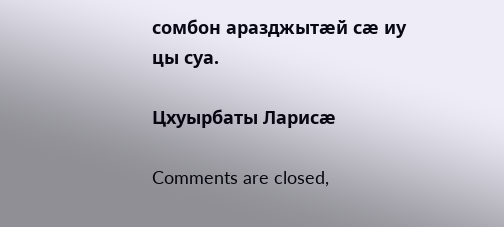сомбон аразджытæй сæ иу цы суа.

Цхуырбаты Ларисæ

Comments are closed,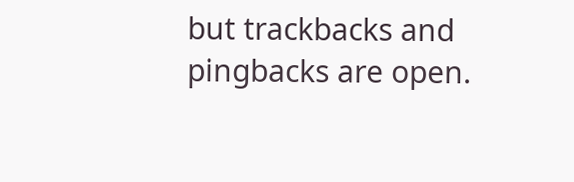but trackbacks and pingbacks are open.